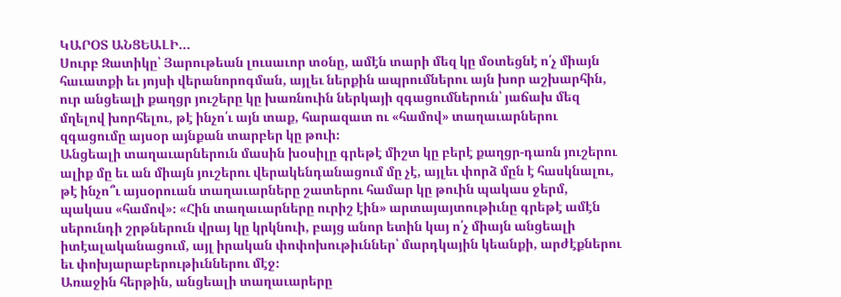ԿԱՐՕՏ ԱՆՑԵԱԼԻ…
Սուրբ Զատիկը՝ Յարութեան լուսաւոր տօնը, ամէն տարի մեզ կը մօտեցնէ ո՛չ միայն հաւատքի եւ յոյսի վերանորոգման, այլեւ ներքին ապրումներու այն խոր աշխարհին, ուր անցեալի քաղցր յուշերը կը խառնուին ներկայի զգացումներուն՝ յաճախ մեզ մղելով խորհելու, թէ ինչո՛ւ այն տաք, հարազատ ու «համով» տաղաւարներու զգացումը այսօր այնքան տարբեր կը թուի։
Անցեալի տաղաւարներուն մասին խօսիլը գրեթէ միշտ կը բերէ քաղցր-դառն յուշերու ալիք մը եւ ան միայն յուշերու վերակենդանացում մը չէ, այլեւ փորձ մըն է հասկնալու, թէ ինչո՞ւ այսօրուան տաղաւարները շատերու համար կը թուին պակաս ջերմ, պակաս «համով»։ «Հին տաղաւարները ուրիշ էին» արտայայտութիւնը գրեթէ ամէն սերունդի շրթներուն վրայ կը կրկնուի, բայց անոր ետին կայ ո՛չ միայն անցեալի իտէալականացում, այլ իրական փոփոխութիւններ՝ մարդկային կեանքի, արժէքներու եւ փոխյարաբերութիւններու մէջ։
Առաջին հերթին, անցեալի տաղաւարերը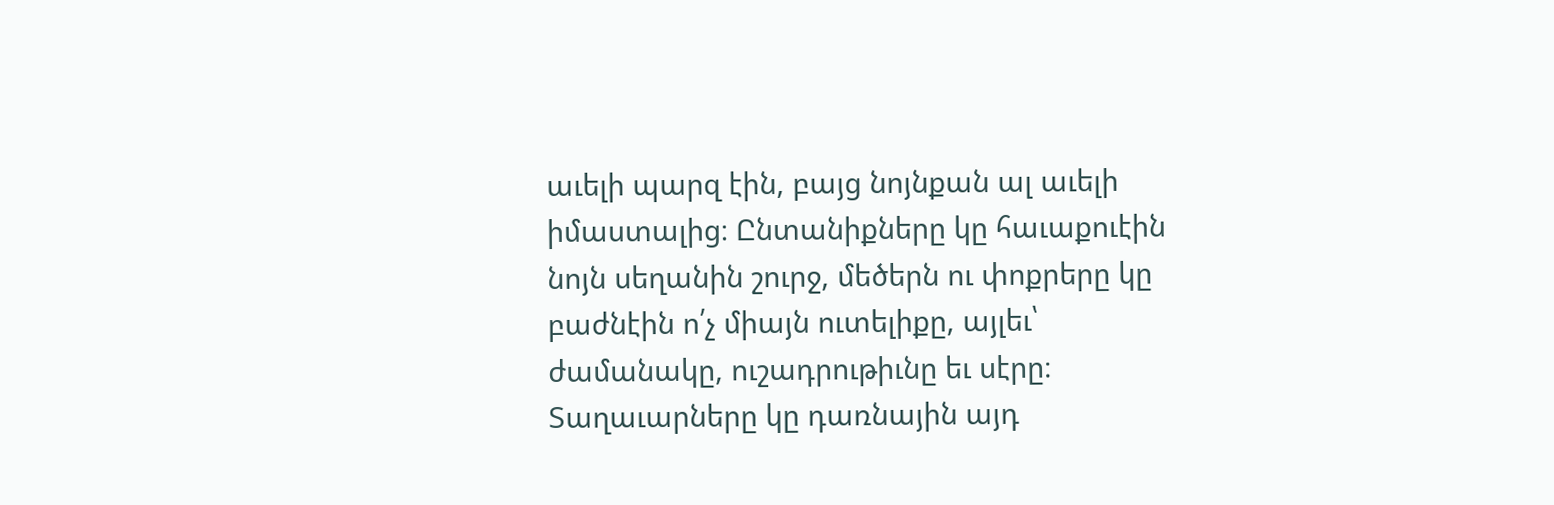աւելի պարզ էին, բայց նոյնքան ալ աւելի իմաստալից։ Ընտանիքները կը հաւաքուէին նոյն սեղանին շուրջ, մեծերն ու փոքրերը կը բաժնէին ո՛չ միայն ուտելիքը, այլեւ՝ ժամանակը, ուշադրութիւնը եւ սէրը։ Տաղաւարները կը դառնային այդ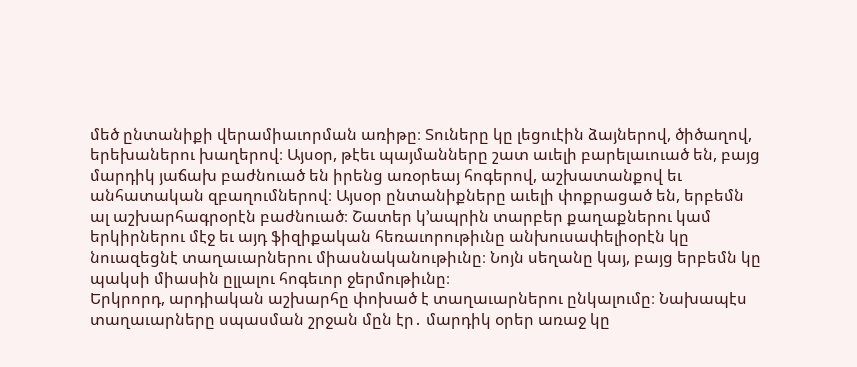մեծ ընտանիքի վերամիաւորման առիթը։ Տուները կը լեցուէին ձայներով, ծիծաղով, երեխաներու խաղերով։ Այսօր, թէեւ պայմանները շատ աւելի բարելաւուած են, բայց մարդիկ յաճախ բաժնուած են իրենց առօրեայ հոգերով, աշխատանքով եւ անհատական զբաղումներով։ Այսօր ընտանիքները աւելի փոքրացած են, երբեմն ալ աշխարհագրօրէն բաժնուած։ Շատեր կ՚ապրին տարբեր քաղաքներու կամ երկիրներու մէջ եւ այդ ֆիզիքական հեռաւորութիւնը անխուսափելիօրէն կը նուազեցնէ տաղաւարներու միասնականութիւնը։ Նոյն սեղանը կայ, բայց երբեմն կը պակսի միասին ըլլալու հոգեւոր ջերմութիւնը։
Երկրորդ, արդիական աշխարհը փոխած է տաղաւարներու ընկալումը։ Նախապէս տաղաւարները սպասման շրջան մըն էր․ մարդիկ օրեր առաջ կը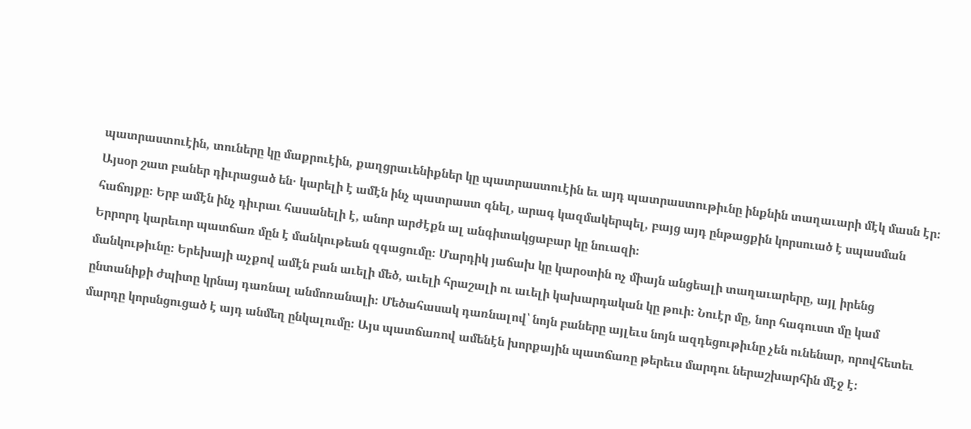պատրաստուէին, տուները կը մաքրուէին, քաղցրաւենիքներ կը պատրաստուէին եւ այդ պատրաստութիւնը ինքնին տաղաւարի մէկ մասն էր։ Այսօր շատ բաներ դիւրացած են․ կարելի է ամէն ինչ պատրաստ գնել, արագ կազմակերպել, բայց այդ ընթացքին կորսուած է սպասման հաճոյքը։ Երբ ամէն ինչ դիւրաւ հասանելի է, անոր արժէքն ալ անգիտակցաբար կը նուազի։
Երրորդ կարեւոր պատճառ մըն է մանկութեան զգացումը։ Մարդիկ յաճախ կը կարօտին ոչ միայն անցեալի տաղաւարերը, այլ իրենց մանկութիւնը։ Երեխայի աչքով ամէն բան աւելի մեծ, աւելի հրաշալի ու աւելի կախարդական կը թուի։ Նուէր մը, նոր հագուստ մը կամ ընտանիքի ժպիտը կրնայ դառնալ անմոռանալի։ Մեծահասակ դառնալով՝ նոյն բաները այլեւս նոյն ազդեցութիւնը չեն ունենար, որովհետեւ մարդը կորսնցուցած է այդ անմեղ ընկալումը։ Այս պատճառով ամենէն խորքային պատճառը թերեւս մարդու ներաշխարհին մէջ է։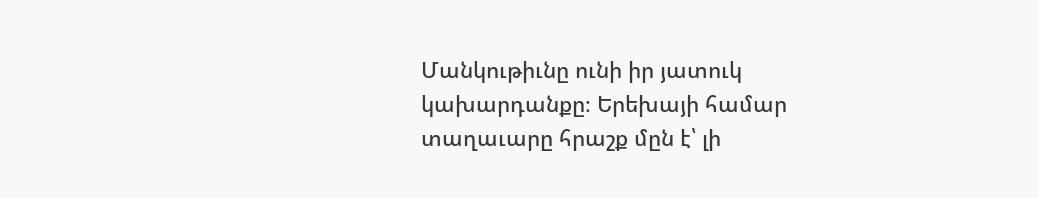Մանկութիւնը ունի իր յատուկ կախարդանքը։ Երեխայի համար տաղաւարը հրաշք մըն է՝ լի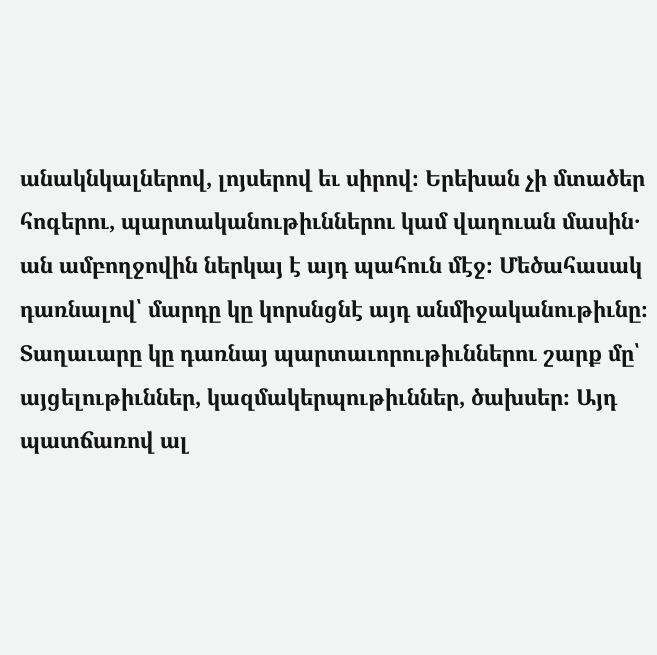անակնկալներով, լոյսերով եւ սիրով։ Երեխան չի մտածեր հոգերու, պարտականութիւններու կամ վաղուան մասին․ ան ամբողջովին ներկայ է այդ պահուն մէջ։ Մեծահասակ դառնալով՝ մարդը կը կորսնցնէ այդ անմիջականութիւնը։ Տաղաւարը կը դառնայ պարտաւորութիւններու շարք մը՝ այցելութիւններ, կազմակերպութիւններ, ծախսեր։ Այդ պատճառով ալ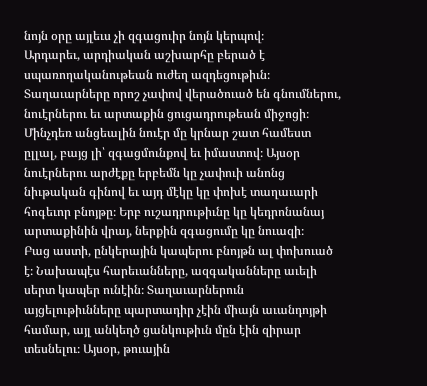նոյն օրը այլեւս չի զգացուիր նոյն կերպով։
Արդարեւ, արդիական աշխարհը բերած է սպառողականութեան ուժեղ ազդեցութիւն։ Տաղաւարները որոշ չափով վերածուած են գնումներու, նուէրներու եւ արտաքին ցուցադրութեան միջոցի։ Մինչդեռ անցեալին նուէր մը կրնար շատ համեստ ըլլալ, բայց լի՝ զգացմունքով եւ իմաստով։ Այսօր նուէրներու արժէքը երբեմն կը չափուի անոնց նիւթական գինով եւ այդ մէկը կը փոխէ տաղաւարի հոգեւոր բնոյթը։ Երբ ուշադրութիւնը կը կեդրոնանայ արտաքինին վրայ, ներքին զգացումը կը նուազի։
Բաց աստի, ընկերային կապերու բնոյթն ալ փոխուած է։ Նախապէս հարեւանները, ազգականները աւելի սերտ կապեր ունէին։ Տաղաւարներուն այցելութիւնները պարտադիր չէին միայն աւանդոյթի համար, այլ անկեղծ ցանկութիւն մըն էին զիրար տեսնելու։ Այսօր, թուային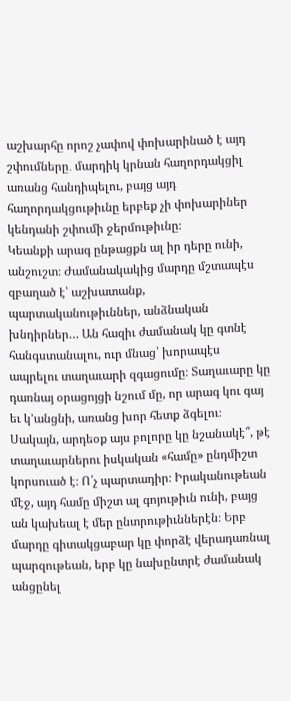աշխարհը որոշ չափով փոխարինած է այդ շփումները․ մարդիկ կրնան հաղորդակցիլ առանց հանդիպելու, բայց այդ հաղորդակցութիւնը երբեք չի փոխարիներ կենդանի շփումի ջերմութիւնը։
Կեանքի արագ ընթացքն ալ իր դերը ունի, անշուշտ։ Ժամանակակից մարդը մշտապէս զբաղած է՝ աշխատանք, պարտականութիւններ, անձնական խնդիրներ… Ան հազիւ ժամանակ կը գտնէ հանգստանալու, ուր մնաց՝ խորապէս ապրելու տաղաւարի զգացումը։ Տաղաւարը կը դառնայ օրացոյցի նշում մը, որ արագ կու գայ եւ կ՚անցնի, առանց խոր հետք ձգելու։
Սակայն, արդեօք այս բոլորը կը նշանակէ՞, թէ տաղաւարներու իսկական «համը» ընդմիշտ կորսուած է։ Ո՛չ պարտադիր։ Իրականութեան մէջ, այդ համը միշտ ալ գոյութիւն ունի, բայց ան կախեալ է մեր ընտրութիւններէն։ Երբ մարդը գիտակցաբար կը փորձէ վերադառնալ պարզութեան, երբ կը նախընտրէ ժամանակ անցընել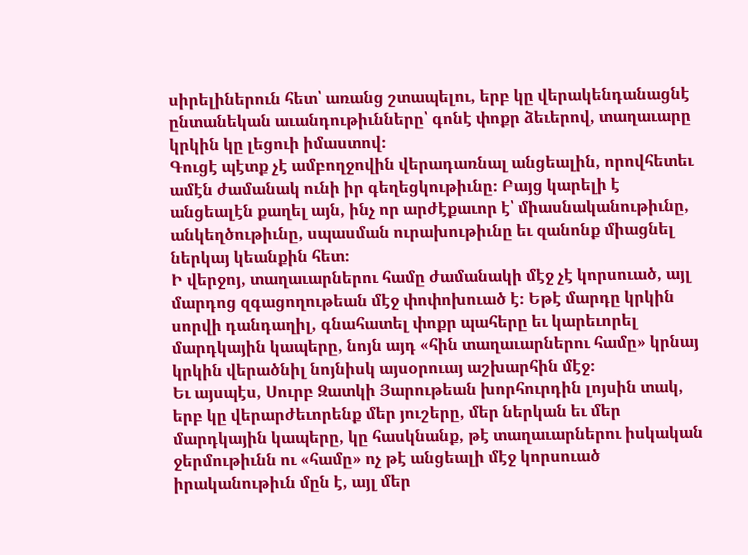սիրելիներուն հետ՝ առանց շտապելու, երբ կը վերակենդանացնէ ընտանեկան աւանդութիւնները՝ գոնէ փոքր ձեւերով, տաղաւարը կրկին կը լեցուի իմաստով։
Գուցէ պէտք չէ ամբողջովին վերադառնալ անցեալին, որովհետեւ ամէն ժամանակ ունի իր գեղեցկութիւնը։ Բայց կարելի է անցեալէն քաղել այն, ինչ որ արժէքաւոր է՝ միասնականութիւնը, անկեղծութիւնը, սպասման ուրախութիւնը եւ զանոնք միացնել ներկայ կեանքին հետ։
Ի վերջոյ, տաղաւարներու համը ժամանակի մէջ չէ կորսուած, այլ մարդոց զգացողութեան մէջ փոփոխուած է։ Եթէ մարդը կրկին սորվի դանդաղիլ, գնահատել փոքր պահերը եւ կարեւորել մարդկային կապերը, նոյն այդ «հին տաղաւարներու համը» կրնայ կրկին վերածնիլ նոյնիսկ այսօրուայ աշխարհին մէջ։
Եւ այսպէս, Սուրբ Զատկի Յարութեան խորհուրդին լոյսին տակ, երբ կը վերարժեւորենք մեր յուշերը, մեր ներկան եւ մեր մարդկային կապերը, կը հասկնանք, թէ տաղաւարներու իսկական ջերմութիւնն ու «համը» ոչ թէ անցեալի մէջ կորսուած իրականութիւն մըն է, այլ մեր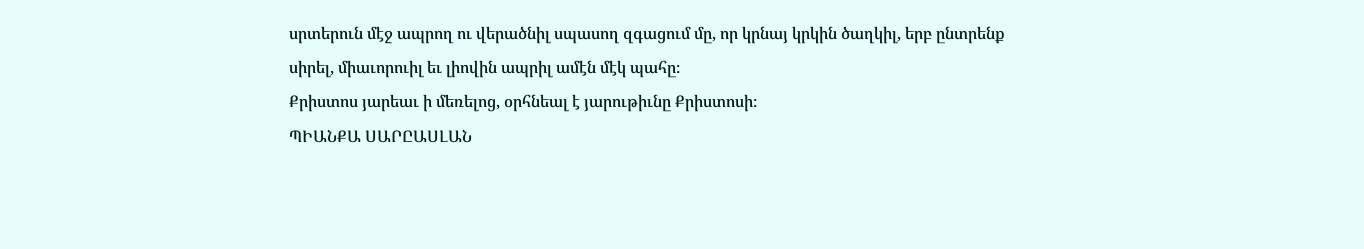սրտերուն մէջ ապրող ու վերածնիլ սպասող զգացում մը, որ կրնայ կրկին ծաղկիլ, երբ ընտրենք սիրել, միաւորուիլ եւ լիովին ապրիլ ամէն մէկ պահը։
Քրիստոս յարեաւ ի մեռելոց, օրհնեալ է յարութիւնը Քրիստոսի։
ՊԻԱՆՔԱ ՍԱՐԸԱՍԼԱՆ